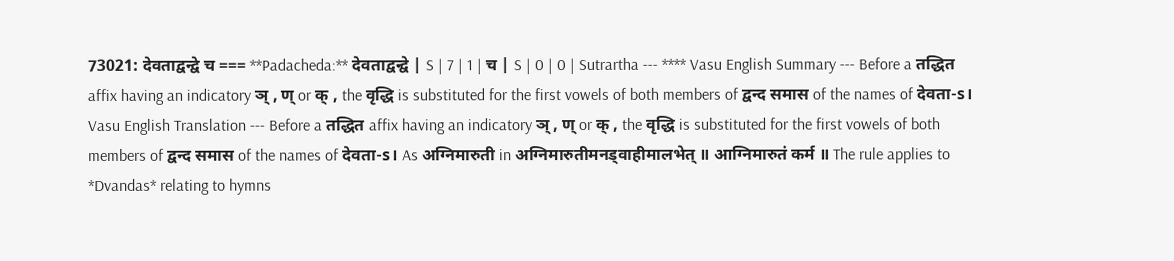73021: देवताद्वन्द्वे च === **Padacheda:** देवताद्वन्द्वे | S | 7 | 1 | च | S | 0 | 0 | Sutrartha --- **** Vasu English Summary --- Before a तद्धित affix having an indicatory ञ् , ण् or क् , the वृद्धि is substituted for the first vowels of both members of द्वन्द समास of the names of देवता-s। Vasu English Translation --- Before a तद्धित affix having an indicatory ञ् , ण् or क् , the वृद्धि is substituted for the first vowels of both members of द्वन्द समास of the names of देवता-s। As अग्निमारुती in अग्निमारुतीमनड्वाहीमालभेत् ॥ आग्निमारुतं कर्म ॥ The rule applies to *Dvandas* relating to hymns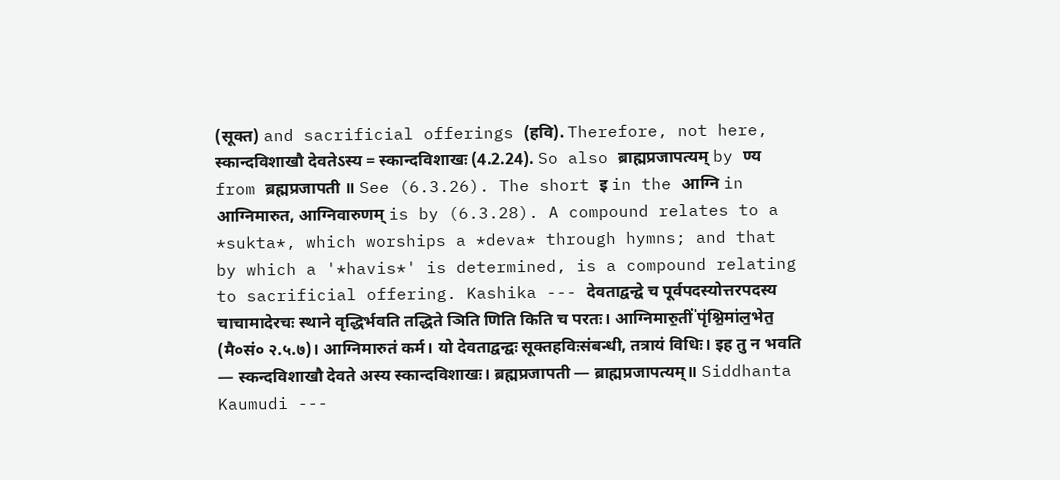(सूक्त) and sacrificial offerings (हवि). Therefore, not here, स्कान्दविशाखौ देवतेऽस्य = स्कान्दविशाखः (4.2.24). So also ब्राह्मप्रजापत्यम् by ण्य from ब्रह्मप्रजापती ॥ See (6.3.26). The short इ in the आग्नि in आग्निमारुत, आग्निवारुणम् is by (6.3.28). A compound relates to a *sukta*, which worships a *deva* through hymns; and that by which a '*havis*' is determined, is a compound relating to sacrificial offering. Kashika --- देवताद्वन्द्वे च पूर्वपदस्योत्तरपदस्य चाचामादेरचः स्थाने वृद्धिर्भवति तद्धिते ञिति णिति किति च परतः। आग्निमारु॒तीं॑ पृ॑श्नि॒मा॑ल॒भेत॒ (मै०सं० २.५.७)। आग्निमारुतं कर्म। यो देवताद्वन्द्वः सूक्तहविःसंबन्धी, तत्रायं विधिः। इह तु न भवति — स्कन्दविशाखौ देवते अस्य स्कान्दविशाखः। ब्रह्मप्रजापती — ब्राह्मप्रजापत्यम्॥ Siddhanta Kaumudi ---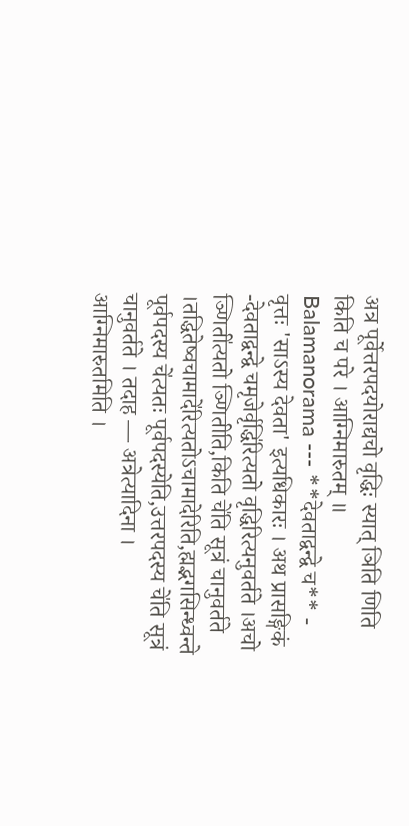अत्र पूर्वेत्तरपदयोराद्यचो वृद्धिः स्यात् ञिति णिति किति च परे । आग्निमारुतम् ॥ Balamanorama --- **देवताद्वन्द्वे च** - वृत्तः 'साऽस्य देवता' इत्यधिकारः । अथ प्रासङ्गिकं -देवताद्वन्द्वे चमृजेर्वृद्धि॑रित्यतो वृद्धिरित्यनुवर्तते ।अचो ञ्णिती॑त्यतो ञ्णितीति,किति चे॑ति सूत्रं चानुवर्तते ।तद्धितेष्वचामादे॑रित्यतोऽचामादेरिति,ह्मद्भगसिन्ध्वन्ते पूर्वपदस्य चे॑त्यतः पूर्वपदस्येति,उत्तरपदस्य चे॑ति सूत्रं चानुवर्तते । तदाह — अत्रेत्यादिना । आग्निमारुतमिति ।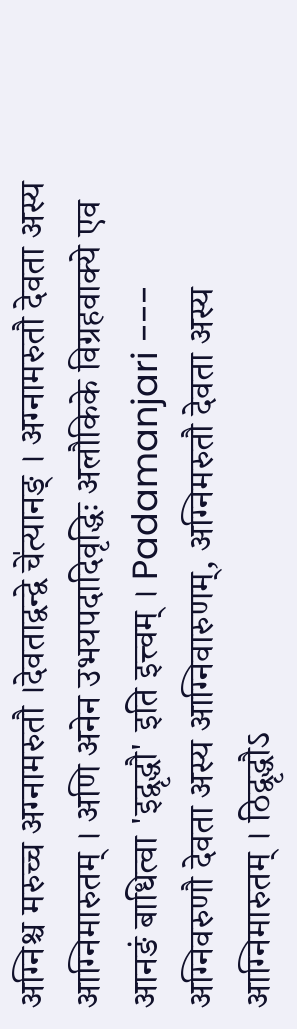अग्निश्च मरुच्च अग्नामरुतौ ।देवताद्वन्द्वे चे॑त्यानङ् । अग्नामरुतौ देवता अस्य आग्निमारुतम् । अणि अनेन उभयपदादिवृद्धिः अलौकिके विग्रहवाक्ये एव आनङं बाधित्वा 'इद्वृद्धौ' इति इत्त्वम् । Padamanjari --- अग्निवरुणौ देवता अस्य आग्निवारुणम्, अग्निमरुतौ देवता अस्य आग्निमारुतम् । ठिद्वृद्धौऽ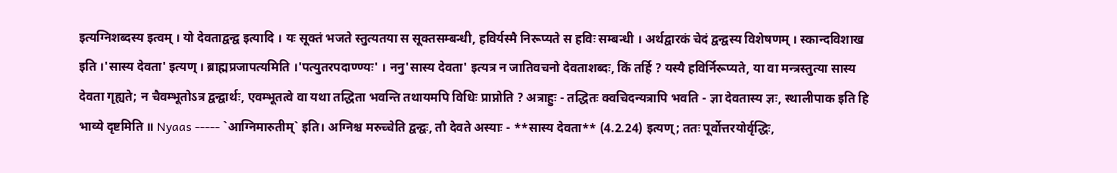इत्यग्निशब्दस्य इत्वम् । यो देवताद्वन्द्व इत्यादि । यः सूक्तं भजते स्तुत्यतया स सूक्तसम्बन्धी, हविर्यस्मै निरूप्यते स हविः सम्बन्धी । अर्थद्वारकं चेदं द्वन्द्वस्य विशेषणम् । स्कान्दविशाख इति ।'सास्य देवता' इत्यण् । ब्राह्मप्रजापत्यमिति ।'पत्युतरपदाण्ण्यः' । ननु'सास्य देवता' इत्यत्र न जातिवचनो देवताशब्दः, किं तर्हि ? यस्यै हविर्निरूप्यते, या वा मन्त्रस्तुत्या सास्य देवता गृह्यते; न चैवम्भूतोऽत्र द्वन्द्वार्थः, एवम्भूतत्वे वा यथा तद्धिता भवन्ति तथायमपि विधिः प्राप्नोति ? अत्राहुः - तद्धितः क्वचिदन्यत्रापि भवति - ज्ञा देवतास्य ज्ञः, स्थालीपाक इति हि भाव्ये दृष्टमिति ॥ Nyaas ----- `आग्निमारुतीम्` इति। अग्निश्च मरुच्चेति द्वन्द्वः, तौ देवते अस्याः - **सास्य देवता** (4.2.24) इत्यण्; ततः पूर्वोत्तरयोर्वृद्धिः,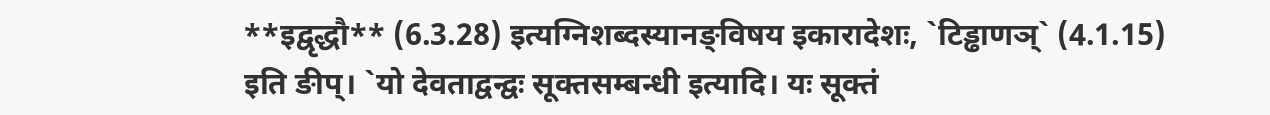**इद्वृद्धौ** (6.3.28) इत्यग्निशब्दस्यानङ्विषय इकारादेशः, `टिड्ढाणञ्` (4.1.15) इति ङीप्। `यो देवताद्वन्द्वः सूक्तसम्बन्धी इत्यादि। यः सूक्तं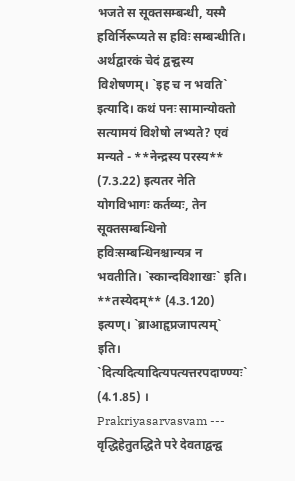भजते स सूक्तसम्बन्धी, यस्मै हविर्निरूप्यते स हविः सम्बन्धीति। अर्थद्वारकं चेदं द्वन्द्वस्य विशेषणम्। `इह च न भवति` इत्यादि। कथं पनः सामान्योक्तो सत्यामयं विशेषो लभ्यते? एवं मन्यते - **नेन्द्रस्य परस्य** (7.3.22) इत्यतर नेति योगविभागः कर्तव्यः, तेन सूक्तसम्बन्धिनो हविःसम्बन्धिनश्चान्यत्र न भवतीति। `स्कान्दविशाखः` इति। **तस्येदम्** (4.3.120) इत्यण्। `ब्राआहृप्रजापत्यम्` इति। `दित्यदित्यादित्यपत्यत्तरपदाण्ण्यः` (4.1.85) । Prakriyasarvasvam --- वृद्धिहेतुतद्धिते परे देवताद्वन्द्व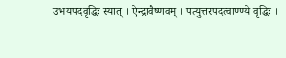उभयपदवृद्धिः स्यात् । ऐन्द्रावैष्णवम् । पत्युत्तरपदत्वाण्ण्ये वृद्धिः ।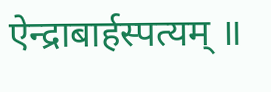ऐन्द्राबार्हस्पत्यम् ॥